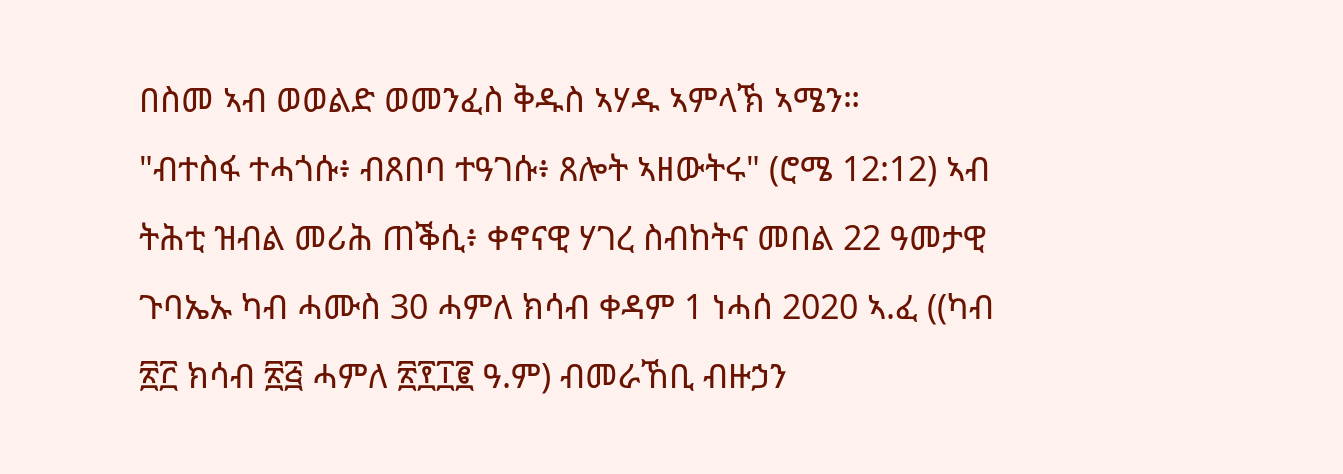በስመ ኣብ ወወልድ ወመንፈስ ቅዱስ ኣሃዱ ኣምላኽ ኣሜን።
"ብተስፋ ተሓጎሱ፥ ብጸበባ ተዓገሱ፥ ጸሎት ኣዘውትሩ" (ሮሜ 12:12) ኣብ ትሕቲ ዝብል መሪሕ ጠቕሲ፥ ቀኖናዊ ሃገረ ስብከትና መበል 22 ዓመታዊ ጉባኤኡ ካብ ሓሙስ 30 ሓምለ ክሳብ ቀዳም 1 ነሓሰ 2020 ኣ.ፈ ((ካብ ፳፫ ክሳብ ፳፭ ሓምለ ፳፻፲፪ ዓ.ም) ብመራኸቢ ብዙኃን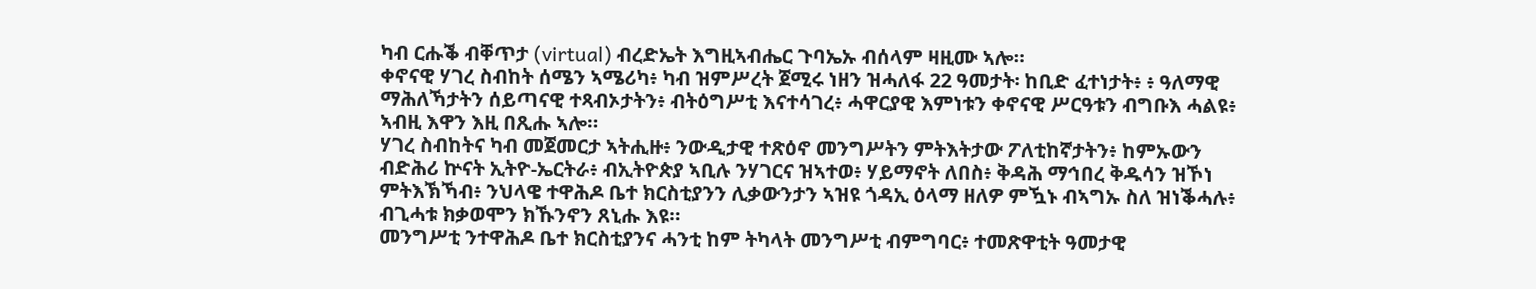ካብ ርሑቕ ብቐጥታ (virtual) ብረድኤት እግዚኣብሔር ጉባኤኡ ብሰላም ዛዚሙ ኣሎ።
ቀኖናዊ ሃገረ ስብከት ሰሜን ኣሜሪካ፥ ካብ ዝምሥረት ጀሚሩ ነዘን ዝሓለፋ 22 ዓመታት፡ ከቢድ ፈተነታት፥ ፥ ዓለማዊ ማሕለኻታትን ሰይጣናዊ ተጻብኦታትን፥ ብትዕግሥቲ እናተሳገረ፥ ሓዋርያዊ እምነቱን ቀኖናዊ ሥርዓቱን ብግቡእ ሓልዩ፥ ኣብዚ እዋን እዚ በጺሑ ኣሎ።
ሃገረ ስብከትና ካብ መጀመርታ ኣትሒዙ፥ ንውዲታዊ ተጽዕኖ መንግሥትን ምትእትታው ፖለቲከኛታትን፥ ከምኡውን ብድሕሪ ኵናት ኢትዮ-ኤርትራ፥ ብኢትዮጵያ ኣቢሉ ንሃገርና ዝኣተወ፥ ሃይማኖት ለበስ፥ ቅዳሕ ማኅበረ ቅዱሳን ዝኾነ ምትእኽኻብ፥ ንህላዌ ተዋሕዶ ቤተ ክርስቲያንን ሊቃውንታን ኣዝዩ ጎዳኢ ዕላማ ዘለዎ ምዃኑ ብኣግኡ ስለ ዝነቕሓሉ፥ ብጊሓቱ ክቃወሞን ክኹንኖን ጸኒሑ እዩ።
መንግሥቲ ንተዋሕዶ ቤተ ክርስቲያንና ሓንቲ ከም ትካላት መንግሥቲ ብምግባር፥ ተመጽዋቲት ዓመታዊ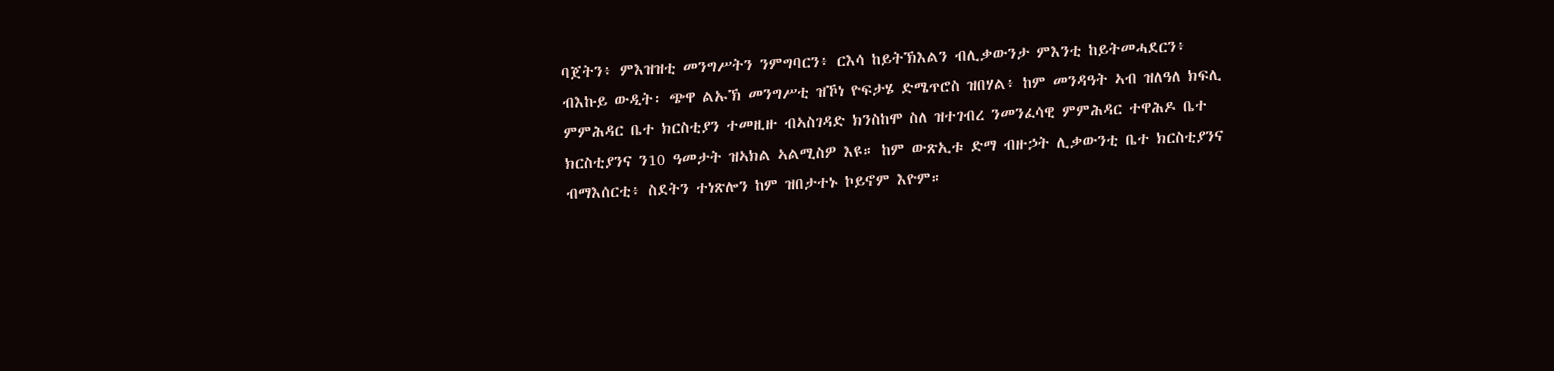ባጀትን፥ ምእዝዝቲ መንግሥትን ንምግባርን፥ ርእሳ ከይትኽእልን ብሊቃውንታ ምእንቲ ከይትመሓደርን፥ ብእኩይ ውዲት፡ ጭዋ ልኡኽ መንግሥቲ ዝኾነ ዮፍታሄ ድሜጥሮስ ዝበሃል፥ ከም መንዳዓት ኣብ ዝለዓለ ክፍሊ ምምሕዳር ቤተ ክርስቲያን ተመዚዙ ብኣስገዳድ ክንስከሞ ስለ ዝተገብረ ንመንፈሳዊ ምምሕዳር ተዋሕዶ ቤተ ክርስቲያንና ን10 ዓመታት ዝኣክል ኣልሚስዎ እዩ። ከም ውጽኢቱ ድማ ብዙኃት ሊቃውንቲ ቤተ ክርስቲያንና ብማእሰርቲ፥ ስደትን ተነጽሎን ከም ዝበታተኑ ኮይኖም እዮም።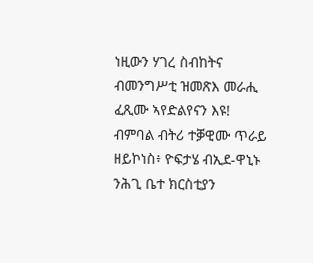ነዚውን ሃገረ ስብከትና ብመንግሥቲ ዝመጽእ መራሒ ፈጺሙ ኣየድልየናን እዩ! ብምባል ብትሪ ተቓዊሙ ጥራይ ዘይኮነስ፥ ዮፍታሄ ብኢደ-ዋኒኑ ንሕጊ ቤተ ክርስቲያን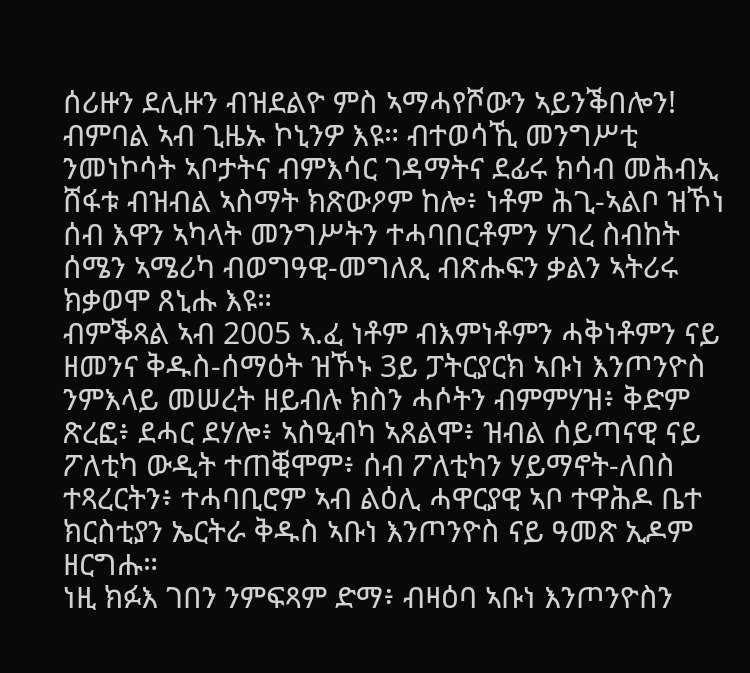ሰሪዙን ደሊዙን ብዝደልዮ ምስ ኣማሓየሾውን ኣይንቕበሎን! ብምባል ኣብ ጊዜኡ ኮኒንዎ እዩ። ብተወሳኺ መንግሥቲ ንመነኮሳት ኣቦታትና ብምእሳር ገዳማትና ደፊሩ ክሳብ መሕብኢ ሸፋቱ ብዝብል ኣስማት ክጽውዖም ከሎ፥ ነቶም ሕጊ-ኣልቦ ዝኾነ ሰብ እዋን ኣካላት መንግሥትን ተሓባበርቶምን ሃገረ ስብከት ሰሜን ኣሜሪካ ብወግዓዊ-መግለጺ ብጽሑፍን ቃልን ኣትሪሩ ክቃወሞ ጸኒሑ እዩ።
ብምቕጻል ኣብ 2005 ኣ.ፈ ነቶም ብእምነቶምን ሓቅነቶምን ናይ ዘመንና ቅዱስ-ሰማዕት ዝኾኑ 3ይ ፓትርያርክ ኣቡነ እንጦንዮስ ንምእላይ መሠረት ዘይብሉ ክስን ሓሶትን ብምምሃዝ፥ ቅድም ጽረፎ፥ ደሓር ደሃሎ፥ ኣስዒብካ ኣጸልሞ፥ ዝብል ሰይጣናዊ ናይ ፖለቲካ ውዲት ተጠቒሞም፥ ሰብ ፖለቲካን ሃይማኖት-ለበስ ተጻረርትን፥ ተሓባቢሮም ኣብ ልዕሊ ሓዋርያዊ ኣቦ ተዋሕዶ ቤተ ክርስቲያን ኤርትራ ቅዱስ ኣቡነ እንጦንዮስ ናይ ዓመጽ ኢዶም ዘርግሑ።
ነዚ ክፉእ ገበን ንምፍጻም ድማ፥ ብዛዕባ ኣቡነ እንጦንዮስን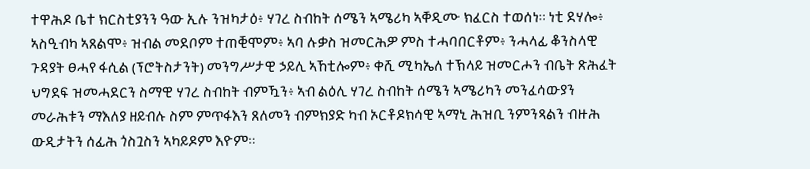ተዋሕዶ ቤተ ክርስቲያንን ዓው ኢሉ ንዝካታዕ፥ ሃገረ ስብከት ሰሜን ኣሜሪካ ኣቐዲሙ ክፈርስ ተወሰነ። ነቲ ደሃሎ፥ ኣስዒብካ ኣጸልሞ፥ ዝብል መደቦም ተጠቒሞም፥ ኣባ ሉቃስ ዝመርሕዎ ምስ ተሓባበርቶም፥ ንሓላፊ ቆንስላዊ ጉዳያት ፀሓየ ፋሲል (ፕሮትስታንት) መንግሥታዊ ኃይሊ ኣኸቲሎም፥ ቀሺ ሚካኤለ ተኽላይ ዝመርሖን ብቤት ጽሕፈት ህግደፍ ዝመሓደርን ስማዊ ሃገረ ስብከት ብምዃን፥ ኣብ ልዕሊ ሃገረ ስብከት ሰሜን ኣሜሪካን መንፈሳውያን መራሕቱን ማእለያ ዘይብሉ ስም ምጥፋእን ጸለመን ብምክያድ ካብ ኦርቶዶክሳዊ ኣማኒ ሕዝቢ ንምንጻልን ብዙሕ ውዲታትን ሰፊሕ ጎስጓስን ኣካይዶም እዮም።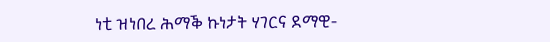ነቲ ዝነበረ ሕማቕ ኩነታት ሃገርና ደማዊ-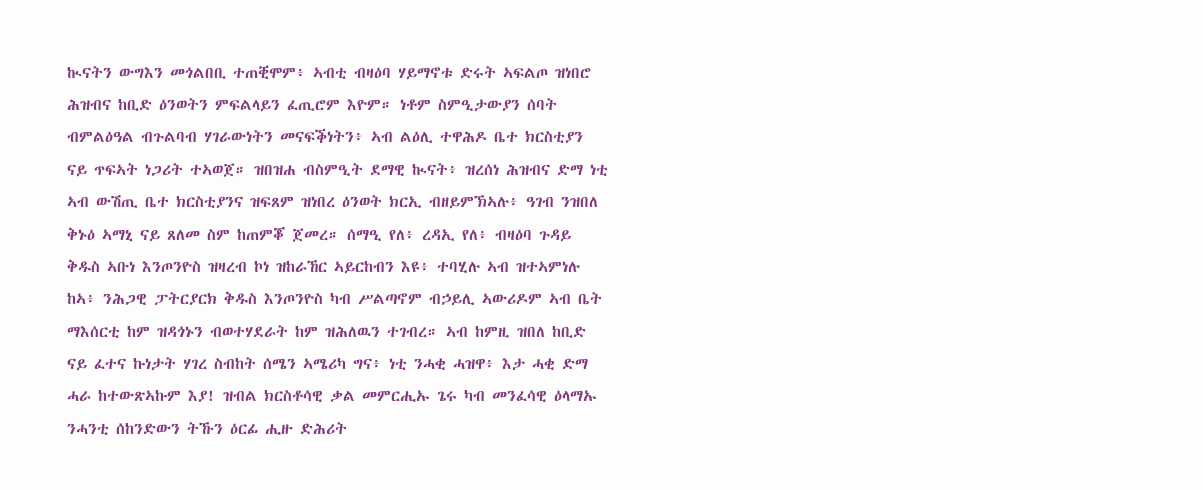ኲናትን ውግእን መጎልበቢ ተጠቒሞም፥ ኣብቲ ብዛዕባ ሃይማኖቱ ድሩት ኣፍልጦ ዝነበሮ ሕዝብና ከቢድ ዕንወትን ምፍልላይን ፈጢሮም እዮም። ነቶም ስምዒታውያን ሰባት ብምልዕዓል ብጉልባብ ሃገራውነትን መናፍቕነትን፥ ኣብ ልዕሊ ተዋሕዶ ቤተ ክርስቲያን ናይ ጥፍኣት ነጋሪት ተኣወጀ። ዝበዝሐ ብስምዒት ደማዊ ኲናት፥ ዝረሰነ ሕዝብና ድማ ነቲ ኣብ ውሽጢ ቤተ ክርስቲያንና ዝፍጸም ዝነበረ ዕንወት ክርኢ ብዘይምኽኣሉ፥ ዓገብ ንዝበለ ቅኑዕ ኣማኒ ናይ ጸለመ ስም ከጠምቖ ጀመረ። ሰማዒ የለ፥ ረዳኢ የለ፥ ብዛዕባ ጉዳይ ቅዱስ ኣቡነ እንጦንዮስ ዝዛረብ ኮነ ዝከራኸር ኣይርከብን እዩ፥ ተባሂሉ ኣብ ዝተኣምነሉ ከኣ፥ ንሕጋዊ ፓትርያርክ ቅዱስ እንጦንዮስ ካብ ሥልጣኖም ብኃይሊ ኣውሪዶም ኣብ ቤት ማእሰርቲ ከም ዝዳጎኑን ብወተሃደራት ከም ዝሕለዉን ተገብረ። ኣብ ከምዚ ዝበለ ከቢድ ናይ ፈተና ኩነታት ሃገረ ስብከት ሰሜን ኣሜሪካ ግና፥ ነቲ ንሓቂ ሓዝዋ፥ እታ ሓቂ ድማ ሓራ ከተውጽኣኩም እያ! ዝብል ክርስቶሳዊ ቃል መምርሒኡ ጌሩ ካብ መንፈሳዊ ዕላማኡ ንሓንቲ ሰከንድውን ትኹን ዕርፊ ሒዙ ድሕሪት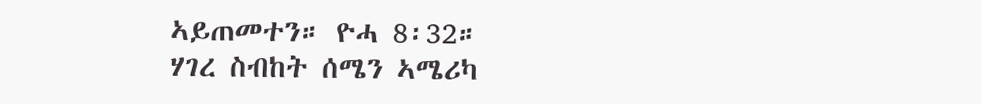ኣይጠመተን። ዮሓ 8፡32።
ሃገረ ስብከት ሰሜን ኣሜሪካ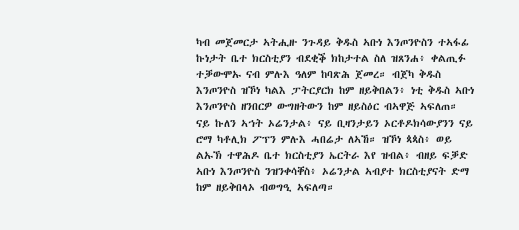ካብ መጀመርታ ኣትሒዙ ንጉዳይ ቅዱስ ኣቡነ እንጦንዮስን ተኣፋፊ ኩነታት ቤተ ክርስቲያን ብደቂቕ ክከታተል ስለ ዝጸንሐ፥ ቀልጢፉ ተቓውሞኡ ናብ ምሉእ ዓለም ከባጽሕ ጀመረ። ብጀካ ቅዱስ እንጦንዮስ ዝኾነ ካልእ ፓትርያርክ ከም ዘይቅበልን፥ ነቲ ቅዱስ ኣቡነ እንጦንዮስ ዘንበርዎ ውግዘትውን ከም ዘይስዕር ብኣዋጅ ኣፍለጠ። ናይ ኩለን ኣኀት ኦሬንታል፥ ናይ ቢዛንታይን ኦርቶዶክሳውያንን ናይ ሮማ ካቶሊክ ፖፕን ምሉእ ሓበሬታ ለኣኸ። ዝኾነ ጳጳስ፥ ወይ ልኡኽ ተዋሕዶ ቤተ ክርስቲያን ኤርትራ እየ ዝብል፥ ብዘይ ፍቓድ ኣቡነ እንጦንዮስ ንዝንቀሳቐስ፥ ኦሬንታል ኣብያተ ክርስቲያናት ድማ ከም ዘይቅበላኦ ብወግዒ ኣፍለጣ።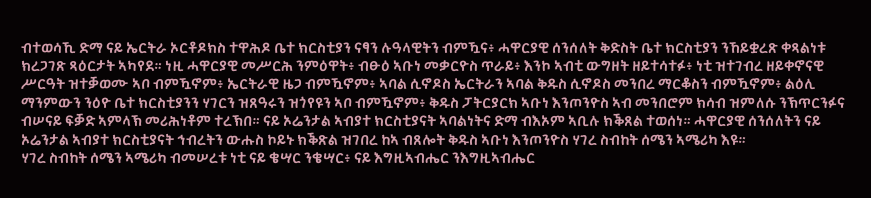ብተወሳኺ ድማ ናይ ኤርትራ ኦርቶዶክስ ተዋሕዶ ቤተ ክርስቲያን ናፃን ሉዓላዊትን ብምዃና፥ ሓዋርያዊ ሰንሰለት ቅድስት ቤተ ክርስቲያን ንኸይቋረጽ ቀጻልነቱ ክረጋገጽ ጻዕርታት ኣካየደ። ነዚ ሓዋርያዊ መሥርሕ ንምዕዋት፥ ብፁዕ ኣቡነ መቃርዮስ ጥራይ፥ እንኮ ኣብቲ ውግዘት ዘይተሳተፉ፥ ነቲ ዝተገብረ ዘይቀኖናዊ ሥርዓት ዝተቓወሙ ኣቦ ብምዃኖም፥ ኤርትራዊ ዜጋ ብምዃኖም፥ ኣባል ሲኖዶስ ኤርትራን ኣባል ቅዱስ ሲኖዶስ መንበረ ማርቆስን ብምዃኖም፥ ልዕሊ ማንምውን ንዕዮ ቤተ ክርስቲያንን ሃገርን ዝጸዓሩን ዝጎየዩን ኣቦ ብምዃኖም፥ ቅዱስ ፓትርያርክ ኣቡነ እንጦንዮስ ኣብ መንበሮም ክሳብ ዝምለሱ ንኽጥርንፉና ብሠናይ ፍቓድ ኣምላኽ መሪሕነቶም ተረኽበ። ናይ ኦሬንታል ኣብያተ ክርስቲያናት ኣባልነትና ድማ ብእኦም ኣቢሉ ክቕጸል ተወሰነ። ሓዋርያዊ ሰንሰለትን ናይ ኦሬንታል ኣብያተ ክርስቲያናት ኅብረትን ውሑስ ኮይኑ ክቕጽል ዝገበረ ከኣ ብጸሎት ቅዱስ ኣቡነ እንጦንዮስ ሃገረ ስብከት ሰሜን ኣሜሪካ እዩ።
ሃገረ ስብከት ሰሜን ኣሜሪካ ብመሠረቱ ነቲ ናይ ቄሣር ንቄሣር፥ ናይ እግዚኣብሔር ንእግዚኣብሔር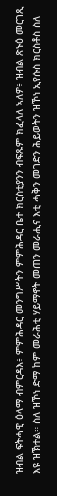ዝብል ፍትሓዊ ዕላማ ብምርዳእ፥ ምምሕዳር መንግሥትን ምምሕዳር ቤተ ክርስቲያንን ብፍጹም ክፈላለ ኣለዎ፥ ዝብል ጽኑዕ መርገጺ እዩ ዝኽተል። ስለ ዝኾነ ድማ ከም መራሕቲ ሃይማኖት መጠን መራሒና እቲ ሓቅን መገድን ሕይወትን ዝኾነ ኢየሱስ ክርስቶስ ስለ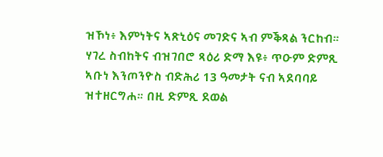ዝኾነ፥ እምነትና ኣጽኒዕና መገድና ኣብ ምቕጻል ንርከብ። ሃገረ ስብከትና ብዝገበሮ ጻዕሪ ድማ እዩ፥ ጥዑም ድምጺ ኣቡነ እንጦንዮስ ብድሕሪ 13 ዓመታት ናብ ኣደባባይ ዝተዘርግሐ። በዚ ድምጺ ደወል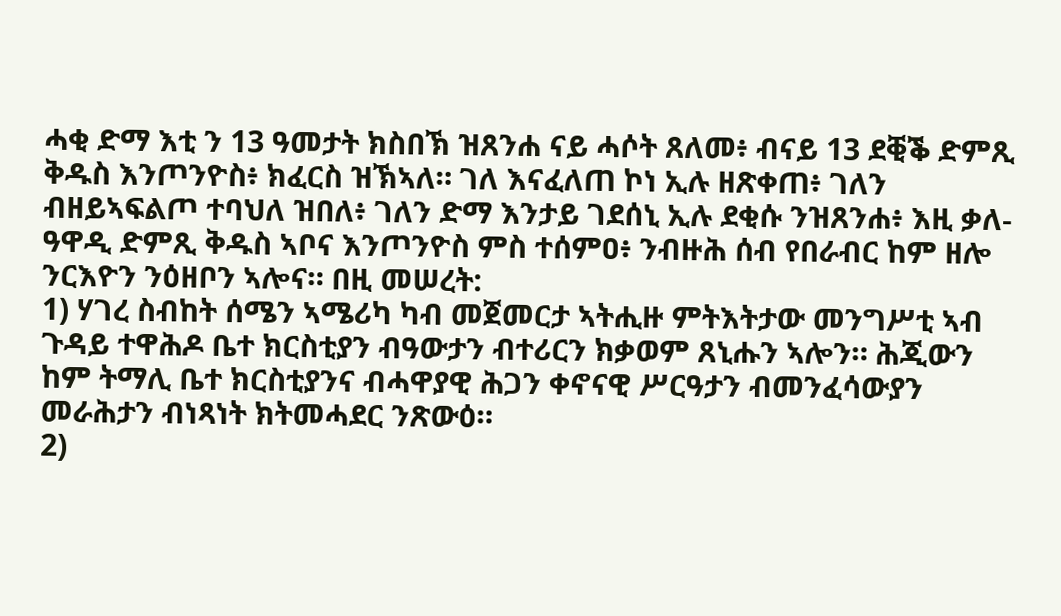ሓቂ ድማ እቲ ን 13 ዓመታት ክስበኽ ዝጸንሐ ናይ ሓሶት ጸለመ፥ ብናይ 13 ደቒቕ ድምጺ ቅዱስ እንጦንዮስ፥ ክፈርስ ዝኽኣለ። ገለ እናፈለጠ ኮነ ኢሉ ዘጽቀጠ፥ ገለን ብዘይኣፍልጦ ተባህለ ዝበለ፥ ገለን ድማ እንታይ ገደሰኒ ኢሉ ደቂሱ ንዝጸንሐ፥ እዚ ቃለ-ዓዋዲ ድምጺ ቅዱስ ኣቦና እንጦንዮስ ምስ ተሰምዐ፥ ንብዙሕ ሰብ የበራብር ከም ዘሎ ንርእዮን ንዕዘቦን ኣሎና። በዚ መሠረት:
1) ሃገረ ስብከት ሰሜን ኣሜሪካ ካብ መጀመርታ ኣትሒዙ ምትእትታው መንግሥቲ ኣብ ጉዳይ ተዋሕዶ ቤተ ክርስቲያን ብዓውታን ብተሪርን ክቃወም ጸኒሑን ኣሎን። ሕጂውን ከም ትማሊ ቤተ ክርስቲያንና ብሓዋያዊ ሕጋን ቀኖናዊ ሥርዓታን ብመንፈሳውያን መራሕታን ብነጻነት ክትመሓደር ንጽውዕ።
2)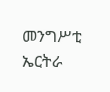መንግሥቲ ኤርትራ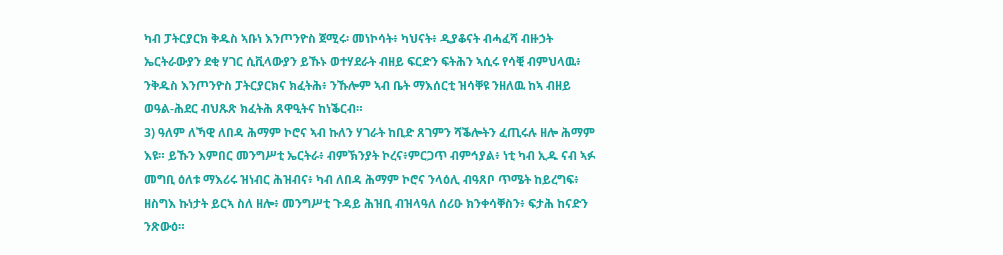ካብ ፓትርያርክ ቅዱስ ኣቡነ እንጦንዮስ ጀሚሩ፡ መነኮሳት፥ ካህናት፥ ዲያቆናት ብሓፈሻ ብዙኃት ኤርትራውያን ደቂ ሃገር ሲቪላውያን ይኹኑ ወተሃደራት ብዘይ ፍርድን ፍትሕን ኣሲሩ የሳቒ ብምህላዉ፥ ንቅዱስ እንጦንዮስ ፓትርያርክና ክፈትሕ፥ ንኹሎም ኣብ ቤት ማእሰርቲ ዝሳቐዩ ንዘለዉ ከኣ ብዘይ ወዓል-ሕደር ብህጹጽ ክፈትሕ ጸዋዒትና ከነቕርብ።
3) ዓለም ለኻዊ ለበዳ ሕማም ኮሮና ኣብ ኩለን ሃገራት ከቢድ ጸገምን ሻቕሎትን ፈጢሩሉ ዘሎ ሕማም እዩ። ይኹን እምበር መንግሥቲ ኤርትራ፥ ብምኽንያት ኮረና፥ምርጋጥ ብምኅያል፥ ነቲ ካብ ኢዱ ናብ ኣፉ መግቢ ዕለቱ ማእሪሩ ዝነብር ሕዝብና፥ ካብ ለበዳ ሕማም ኮሮና ንላዕሊ ብዓጸቦ ጥሜት ከይረግፍ፥ ዘስግእ ኩነታት ይርኣ ስለ ዘሎ፥ መንግሥቲ ጉዳይ ሕዝቢ ብዝላዓለ ሰሪዑ ክንቀሳቐስን፥ ፍታሕ ከናድን ንጽውዕ።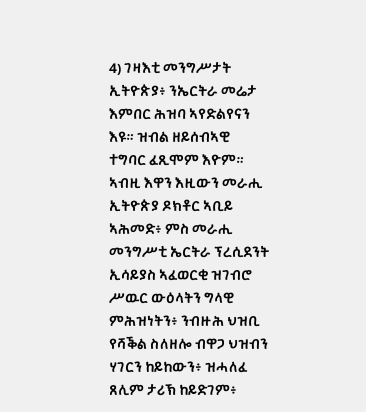4) ገዛእቲ መንግሥታት ኢትዮጵያ፥ ንኤርትራ መሬታ እምበር ሕዝባ ኣየድልየናን እዩ። ዝብል ዘይሰብኣዊ ተግባር ፈጺሞም እዮም። ኣብዚ እዋን እዚውን መራሒ ኢትዮጵያ ዶክቶር ኣቢይ ኣሕመድ፥ ምስ መራሒ መንግሥቲ ኤርትራ ፕረሲደንት ኢሳይያስ ኣፈወርቂ ዝገብሮ ሥዉር ውዕላትን ግላዊ ምሕዝነትን፥ ንብዙሕ ህዝቢ የሻቕል ስለዘሎ ብዋጋ ህዝብን ሃገርን ከይከውን፥ ዝሓለፈ ጸሊም ታሪኽ ከይድገም፥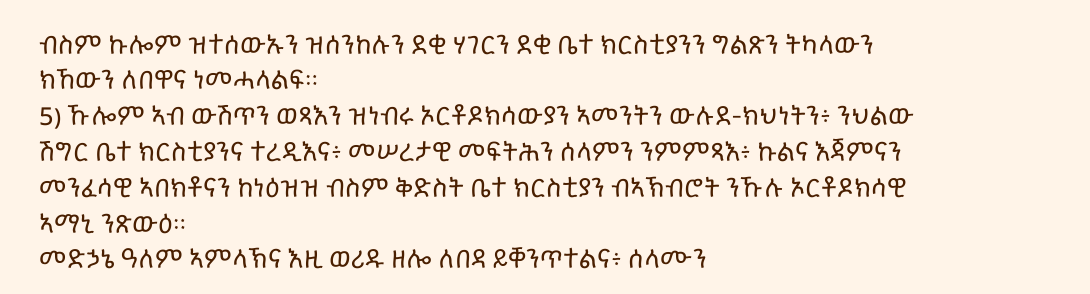ብስም ኩሎም ዝተሰውኡን ዝሰንከሉን ደቂ ሃገርን ደቂ ቤተ ክርስቲያንን ግልጽን ትካላውን ክኸውን ለበዋና ነመሓላልፍ።
5) ኹሎም ኣብ ውሽጥን ወጻእን ዝነብሩ ኦርቶዶክሳውያን ኣመንትን ውሉደ-ክህነትን፥ ንህልው ሽግር ቤተ ክርስቲያንና ተረዲእና፥ መሠረታዊ መፍትሕን ሰላምን ንምምጻእ፥ ኩልና እጃምናን መንፈሳዊ ኣበክቶናን ከነዕዝዝ ብስም ቅድስት ቤተ ክርስቲያን ብኣኽብሮት ንኹሉ ኦርቶዶክሳዊ ኣማኒ ንጽውዕ።
መድኃኔ ዓለም ኣምላኽና እዚ ወሪዱ ዘሎ ለበዳ ይቐንጥተልና፥ ሰላሙን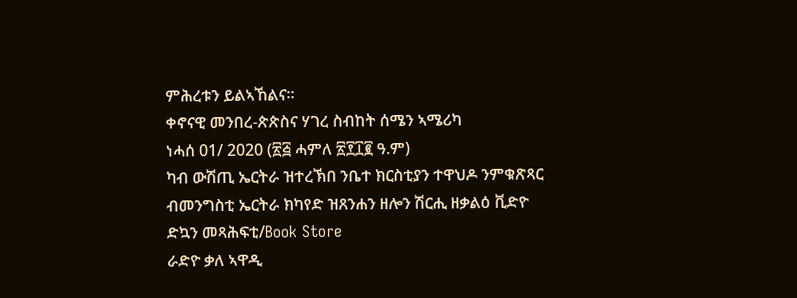ምሕረቱን ይልኣኸልና።
ቀኖናዊ መንበረ-ጵጵስና ሃገረ ስብከት ሰሜን ኣሜሪካ
ነሓሰ 01/ 2020 (፳፭ ሓምለ ፳፻፲፪ ዓ.ም)
ካብ ውሽጢ ኤርትራ ዝተረኽበ ንቤተ ክርስቲያን ተዋህዶ ንምቁጽጻር ብመንግስቲ ኤርትራ ክካየድ ዝጸንሐን ዘሎን ሽርሒ ዘቃልዕ ቪድዮ
ድኳን መጻሕፍቲ/Book Store
ራድዮ ቃለ ኣዋዲ